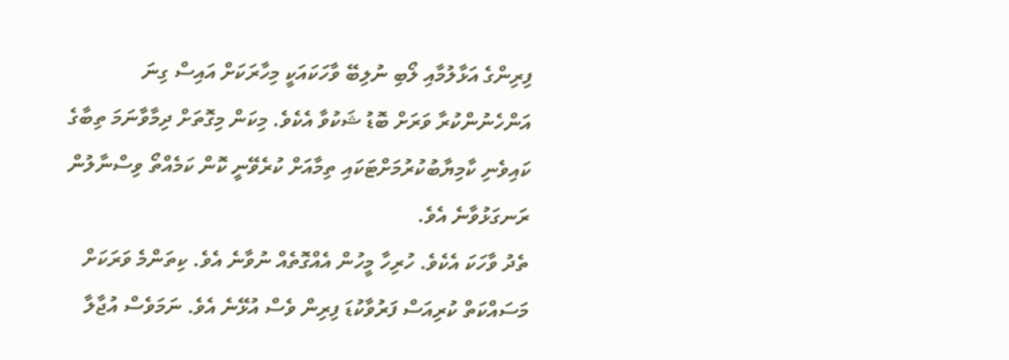ފިރިންގެ އަޅާލުމާއި ލޯބި ނުލިބޭ ވާހަކައަކީ މިހާރަކަށް އައިސް ގިނަ އަންހެނުންކުރާ ވަރަށް ބޮޑު ޝަކުވާ އެކެވެ. މިކަން މިގޮތަށް ދިމާވާނަމަ ތިބާގެ ކައިވެނި ކާމިޔާބުކުރުމަށްޓަކައި ތިމާއަށް ކުރެވޭނީ ކޮން ކަމެއްތޯ ވިސްނާލުން ރަނގަޅުވާނެ އެވެ.
ތެދު ވާހަކަ އެކެވެ. ހުރިހާ މީހުން އެއްގޮތެއް ނުވާނެ އެވެ. ކިތަންމެ ވަރަކަށް މަސައްކަތް ކުރިއަސް ފަރުވާކުޑަ ފިރިން ވެސް އުޅޭނެ އެވެ. ނަމަވެސް އުޖާލާ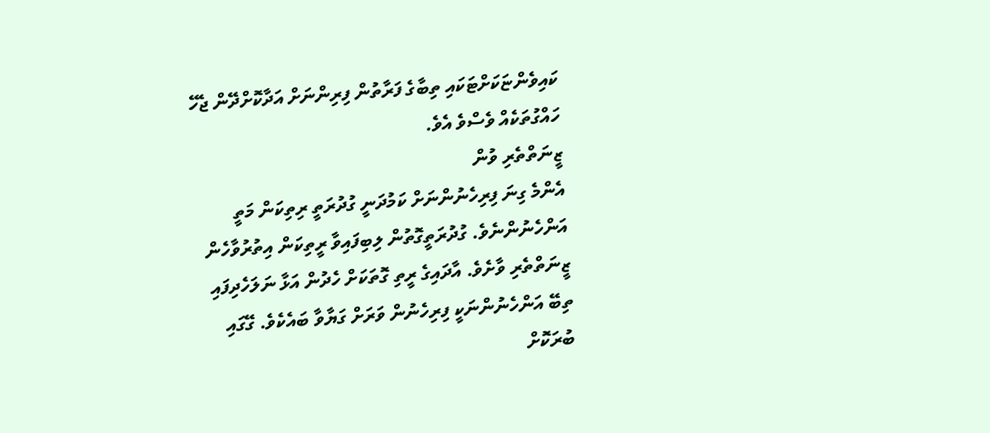ކައިވެންޏަކަށްޓަކައި ތިބާގެ ފަރާތުން ފިރިންނަށް އަދާކޮށްދޭން ޖެހޭ ހައްގުތަކެއް ވެސްވެ އެވެ.
ޒީނަތްތެރި ވުން
އެންމެ ގިނަ ފިރިހެނުންނަށް ކަމުދަނީ ގުދުރަތީ ރިތިކަން މަތީ އަންހެނުންނެވެ. ގުދުރަތީގޮތުން ލިބިފައިވާ ރީތިކަން އިތުރުވާހެން ޒީނަތްތެރި ވާށެވެ. އާދައިގެ ރީތި ގޮތަކަށް ހެދުން އަޅާ ނަލަހެދިފައި ތިބޭ އަންހެނުންނަކީ ފިރިހެނުން ވަރަށް ގަޔާވާ ބައެކެވެ. ގޭގައި ބުރަކޮށް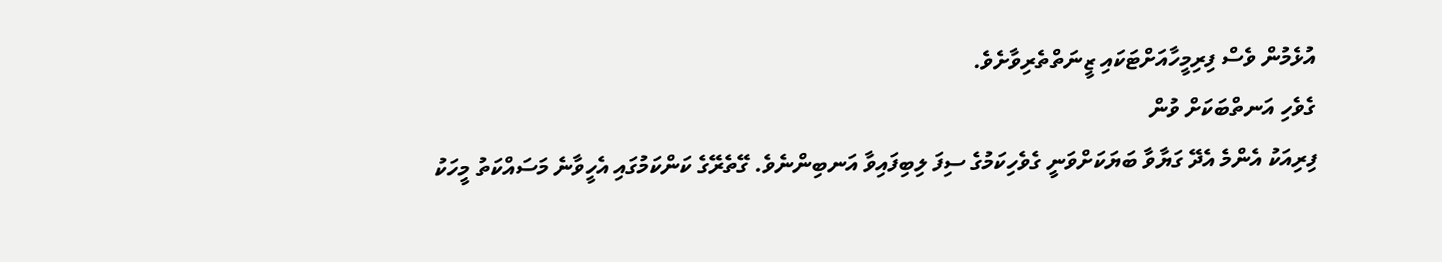އުޅެމުން ވެސް ފިރިމީހާއަށްޓަކައި ޒީނަތްތެރިވާށެވެ.
ގެވެހި އަނތްބަކަށް ވުން
ފިރިއަކު އެންމެ އެދޭ ގަޔާވާ ބަޔަކަށްވަނީ ގެވެހިކަމުގެ ސިފަ ލިބިފައިވާ އަނބިންނެވެ. ގޭތެރޭގެ ކަންކަމުގައި އެހީވާނެ މަސައްކަތު މީހަކު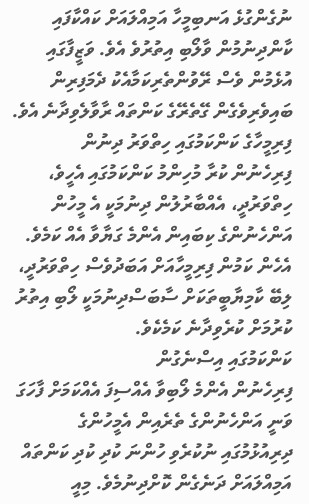ނުގެންގުޅެ އަނބިމީހާ އަމިއްލައަށް ކައްކާފައި ކާންދިނުމުން ވާލޯބި އިތުރުވެ އެވެ. ވަޒީފާގައި އުޅެމުން ވެސް ރޭވުންތެރިކަމާއެކު ދެމަފިރިން ބައިވެރިވެގެން ގޭތެރޭގެ ކަންތައް ރާވާލެވިދާނެ އެވެ.
ފިރިމީހާގެ ކަންކަމުގައި ހިތްވަރު ދިނުން
ފިރިހެނުން ކުރާ މުހިންމު ކަންކަމުގައި އެހީވެ، ހިތްވަރުދީ، އެއްބާރުލުން ދިނުމަކީ އެ މީހުން އަންހެނުންގެ ކިބައިން އެންމެ ގަޔާވާ އެއް ކަމެވެ. އެހެން ކަމުން ފިރިމީހާއަށް އަބަދުވެސް ހިތްވަރުދީ، ލިބޭ ކާމިޔާބީތަކަށް ސާބަސްދިނުމަކީ ލޯބި އިތުރު ކުރުމަށް ކުރެވިދާނެ ކަމެކެވެ.
ކަންކަމުގައި އިސްނެގުން
ފިރިހެނުން އެންމެ ލޯބިވާ އެއްސިފަ އެއްކަމަށް ފާހަގަ ވަނީ އަންހެނުންގެ ތެރެއިން އެމީހުންގެ ދިރިއުޅުމުގައި ނުކުރެވި ހުންނަ ކުދި ކުދި ކަންތައް އަމިއްލައަށް ދަނެގެން ކޮށްދިނުމެވެ. މިއީ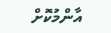އާންމުކޮށް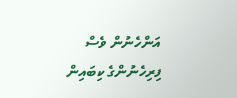އަންހެނުން ވެސް ފިރިހެނުންގެ ކިބައިން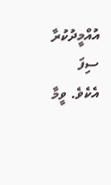އުއްމީދުކުރާ ސިފަ އެކެވެ. ވީމާ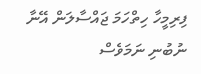ފިރިމީހާ ހިތްހަމަ ޖައްސާލަން އޭނާ ނުބުނި ނަމަވެސް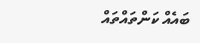ބައެއް ކަންތައްތައް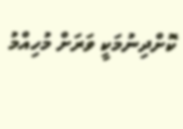ކޮށްދިނުމަކީ ވަރަށް މުހިއްމު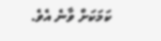ކަމަކަށް ވާނެ އެވެ.